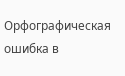Орфографическая ошибка в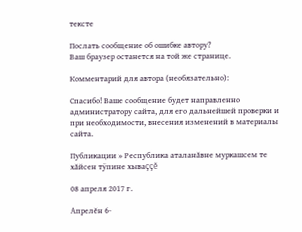тексте

Послать сообщение об ошибке автору?
Ваш браузер останется на той же странице.

Комментарий для автора (необязательно):

Спасибо! Ваше сообщение будет направленно администратору сайта, для его дальнейшей проверки и при необходимости, внесения изменений в материалы сайта.

Публикации » Республика аталанăвне муркашсем те хăйсен тÿпине хываççĕ

08 апреля 2017 г.

Апрелĕн 6-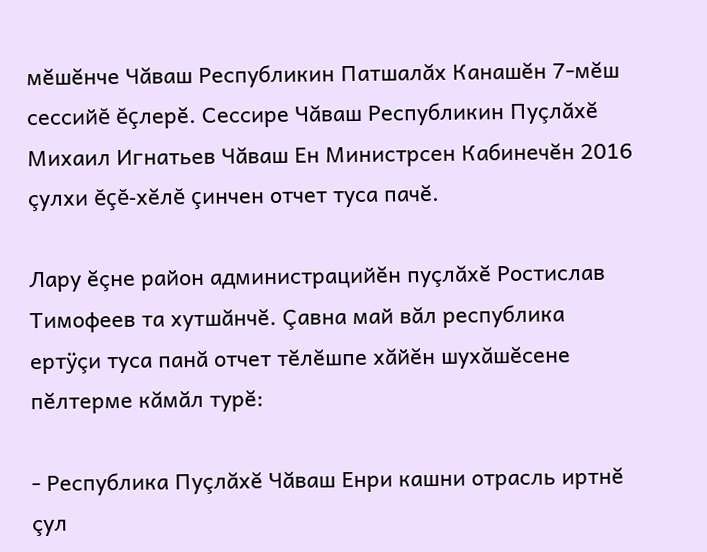мĕшĕнче Чăваш Республикин Патшалăх Канашĕн 7-мĕш сессийĕ ĕçлерĕ. Сессире Чăваш Республикин Пуçлăхĕ Михаил Игнатьев Чăваш Ен Министрсен Кабинечĕн 2016 çулхи ĕçĕ-хĕлĕ çинчен отчет туса пачĕ.

Лару ĕçне район администрацийĕн пуçлăхĕ Ростислав Тимофеев та хутшăнчĕ. Çавна май вăл республика ертÿçи туса панă отчет тĕлĕшпе хăйĕн шухăшĕсене пĕлтерме кăмăл турĕ:

- Республика Пуçлăхĕ Чăваш Енри кашни отрасль иртнĕ çул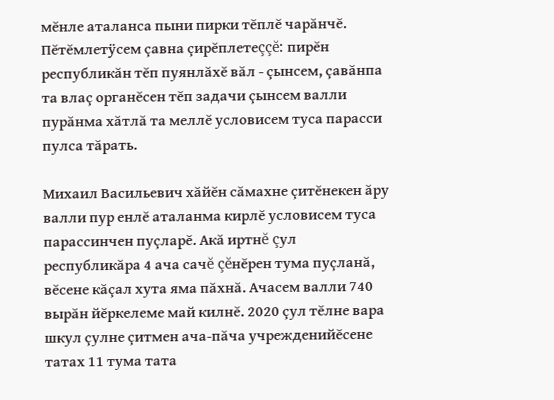мĕнле аталанса пыни пирки тĕплĕ чарăнчĕ. Пĕтĕмлетÿсем çавна çирĕплетеççĕ: пирĕн республикăн тĕп пуянлăхĕ вăл - çынсем, çавăнпа та влаç органĕсен тĕп задачи çынсем валли пурăнма хăтлă та меллĕ условисем туса парасси пулса тăрать.

Михаил Васильевич хăйĕн сăмахне çитĕнекен ăру валли пур енлĕ аталанма кирлĕ условисем туса парассинчен пуçларĕ. Акă иртнĕ çул республикăра 4 ача сачĕ çĕнĕрен тума пуçланă, вĕсене кăçал хута яма пăхнă. Ачасем валли 740 вырăн йĕркелеме май килнĕ. 2020 çул тĕлне вара шкул çулне çитмен ача-пăча учрежденийĕсене татах 11 тума тата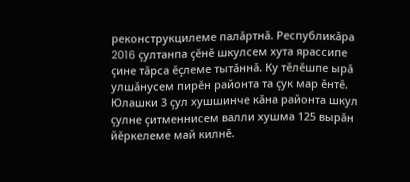реконструкцилеме палăртнă. Республикăра 2016 çултанпа çĕнĕ шкулсем хута ярассипе çине тăрса ĕçлеме тытăннă. Ку тĕлĕшпе ырă улшăнусем пирĕн районта та çук мар ĕнтĕ. Юлашки 3 çул хушшинче кăна районта шкул çулне çитменнисем валли хушма 125 вырăн йĕркелеме май килнĕ.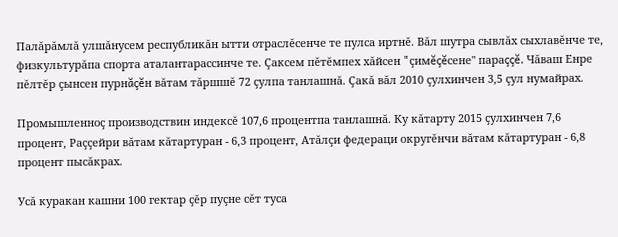Палăрăмлă улшăнусем республикăн ытти отраслĕсенче те пулса иртнĕ. Вăл шутра сывлăх сыхлавĕнче те, физкультурăпа спорта аталантарассинче те. Çаксем пĕтĕмпех хăйсен "çимĕçĕсене" параççĕ. Чăваш Енре пĕлтĕр çынсен пурнăçĕн вăтам тăршшĕ 72 çулпа танлашнă. Çакă вăл 2010 çулхинчен 3,5 çул нумайрах.

Промышленноç производствин индексĕ 107,6 процентпа танлашнă. Ку кăтарту 2015 çулхинчен 7,6 процент, Раççейри вăтам кăтартуран - 6,3 процент, Атăлçи федераци округĕнчи вăтам кăтартуран - 6,8 процент пысăкрах.

Усă куракан кашни 100 гектар çĕр пуçне сĕт туса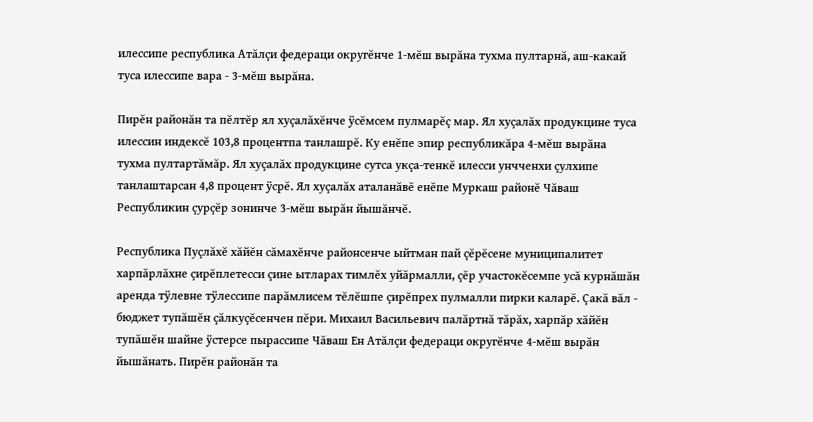илессипе республика Атăлçи федераци округĕнче 1-мĕш вырăна тухма пултарнă, аш-какай туса илессипе вара - 3-мĕш вырăна.

Пирĕн районăн та пĕлтĕр ял хуçалăхĕнче ÿсĕмсем пулмарĕç мар. Ял хуçалăх продукцине туса илессин индексĕ 103,8 процентпа танлашрĕ. Ку енĕпе эпир республикăра 4-мĕш вырăна тухма пултартăмăр. Ял хуçалăх продукцине сутса укçа-тенкĕ илесси унчченхи çулхипе танлаштарсан 4,8 процент ÿсрĕ. Ял хуçалăх аталанăвĕ енĕпе Муркаш районĕ Чăваш Республикин çурçĕр зонинче 3-мĕш вырăн йышăнчĕ.

Республика Пуçлăхĕ хăйĕн сăмахĕнче районсенче ыйтман пай çĕрĕсене муниципалитет харпăрлăхне çирĕплетесси çине ытларах тимлĕх уйăрмалли, çĕр участокĕсемпе усă курнăшăн аренда тÿлевне тÿлессипе парăмлисем тĕлĕшпе çирĕпрех пулмалли пирки каларĕ. Çакă вăл - бюджет тупăшĕн çăлкуçĕсенчен пĕри. Михаил Васильевич палăртнă тăрăх, харпăр хăйĕн тупăшĕн шайне ÿстерсе пырассипе Чăваш Ен Атăлçи федераци округĕнче 4-мĕш вырăн йышăнать. Пирĕн районăн та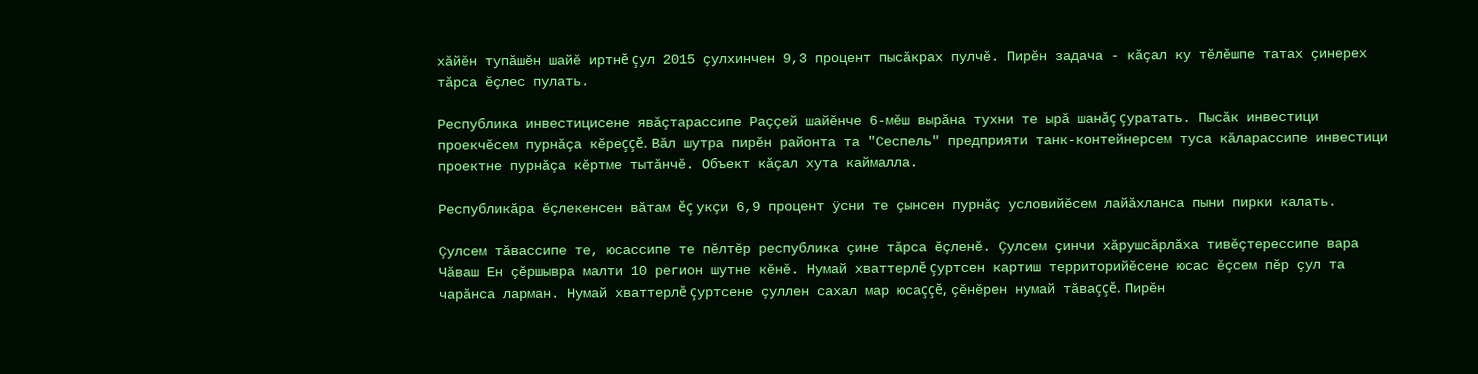хăйĕн тупăшĕн шайĕ иртнĕ çул 2015 çулхинчен 9,3 процент пысăкрах пулчĕ. Пирĕн задача - кăçал ку тĕлĕшпе татах çинерех тăрса ĕçлес пулать.

Республика инвестицисене явăçтарассипе Раççей шайĕнче 6-мĕш вырăна тухни те ырă шанăç çуратать. Пысăк инвестици проекчĕсем пурнăçа кĕреççĕ. Вăл шутра пирĕн районта та "Сеспель" предприяти танк-контейнерсем туса кăларассипе инвестици проектне пурнăçа кĕртме тытăнчĕ. Объект кăçал хута каймалла.

Республикăра ĕçлекенсен вăтам ĕç укçи 6,9 процент ÿсни те çынсен пурнăç условийĕсем лайăхланса пыни пирки калать.

Çулсем тăвассипе те, юсассипе те пĕлтĕр республика çине тăрса ĕçленĕ. Çулсем çинчи хăрушсăрлăха тивĕçтерессипе вара Чăваш Ен çĕршывра малти 10 регион шутне кĕнĕ. Нумай хваттерлĕ çуртсен картиш территорийĕсене юсас ĕçсем пĕр çул та чарăнса ларман. Нумай хваттерлĕ çуртсене çуллен сахал мар юсаççĕ, çĕнĕрен нумай тăваççĕ. Пирĕн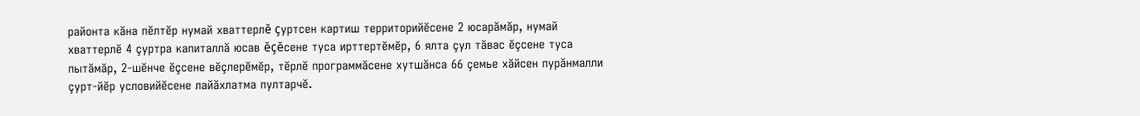районта кăна пĕлтĕр нумай хваттерлĕ çуртсен картиш территорийĕсене 2 юсарăмăр, нумай хваттерлĕ 4 çуртра капиталлă юсав ĕçĕсене туса ирттертĕмĕр, 6 ялта çул тăвас ĕçсене туса пытăмăр, 2-шĕнче ĕçсене вĕçлерĕмĕр, тĕрлĕ программăсене хутшăнса 66 çемье хăйсен пурăнмалли çурт-йĕр условийĕсене лайăхлатма пултарчĕ.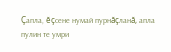Çапла, ĕçсене нумай пурнăçланă, апла пулин те умри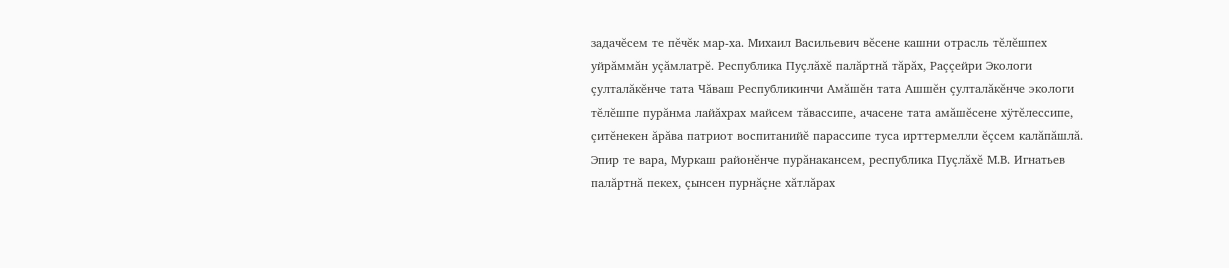задачĕсем те пĕчĕк мар-ха. Михаил Васильевич вĕсене кашни отрасль тĕлĕшпех уйрăммăн уçăмлатрĕ. Республика Пуçлăхĕ палăртнă тăрăх, Раççейри Экологи çулталăкĕнче тата Чăваш Республикинчи Амăшĕн тата Ашшĕн çулталăкĕнче экологи тĕлĕшпе пурăнма лайăхрах майсем тăвассипе, ачасене тата амăшĕсене хÿтĕлессипе, çитĕнекен ăрăва патриот воспитанийĕ парассипе туса ирттермелли ĕçсем калăпăшлă. Эпир те вара, Муркаш районĕнче пурăнакансем, республика Пуçлăхĕ М.В. Игнатьев палăртнă пекех, çынсен пурнăçне хăтлăрах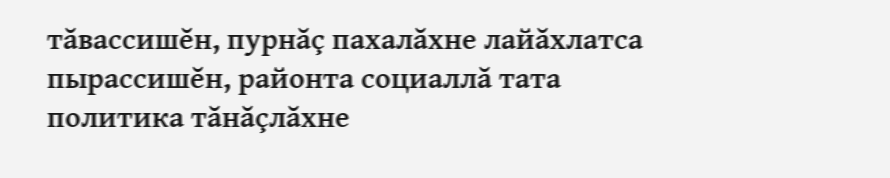тăвассишĕн, пурнăç пахалăхне лайăхлатса пырассишĕн, районта социаллă тата политика тăнăçлăхне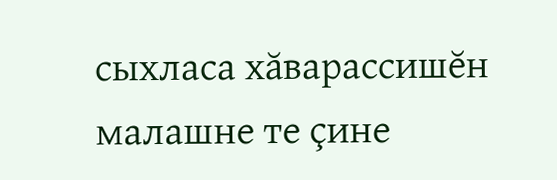сыхласа хăварассишĕн малашне те çине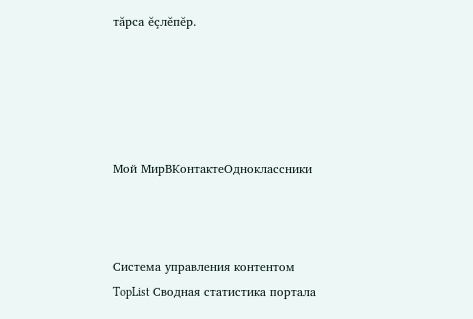тăрса ĕçлĕпĕр.





Мой МирВКонтактеОдноклассники



Система управления контентом
TopList Сводная статистика портала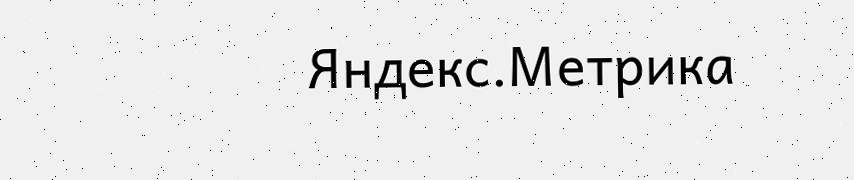Яндекс.Метрика